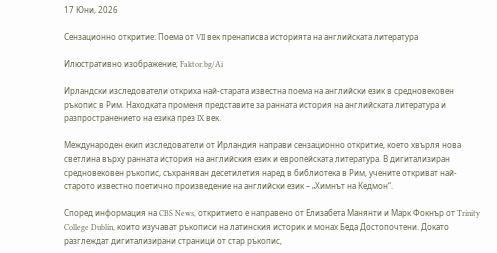17 Юни, 2026

Сензационно откритие: Поема от VII век пренаписва историята на английската литература

Илюстративно изображение; Faktor.bg/Ai

Ирландски изследователи откриха най-старата известна поема на английски език в средновековен ръкопис в Рим. Находката променя представите за ранната история на английската литература и разпространението на езика през IX век.

Международен екип изследователи от Ирландия направи сензационно откритие, което хвърля нова светлина върху ранната история на английския език и европейската литература. В дигитализиран средновековен ръкопис, съхраняван десетилетия наред в библиотека в Рим, учените откриват най-старото известно поетично произведение на английски език – „Химнът на Кедмон“.

Според информация на CBS News, откритието е направено от Елизабета Манянти и Марк Фокнър от Trinity College Dublin, които изучават ръкописи на латинския историк и монах Беда Достопочтени. Докато разглеждат дигитализирани страници от стар ръкопис,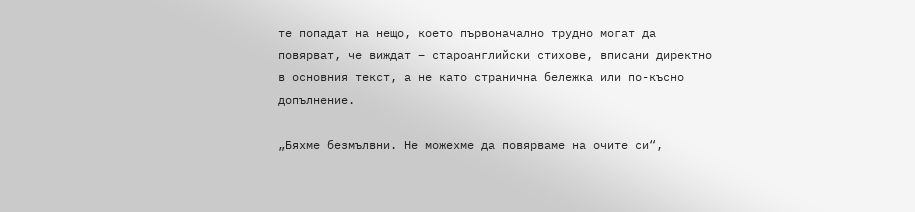те попадат на нещо, което първоначално трудно могат да повярват, че виждат – староанглийски стихове, вписани директно в основния текст, а не като странична бележка или по-късно допълнение.

„Бяхме безмълвни. Не можехме да повярваме на очите си“,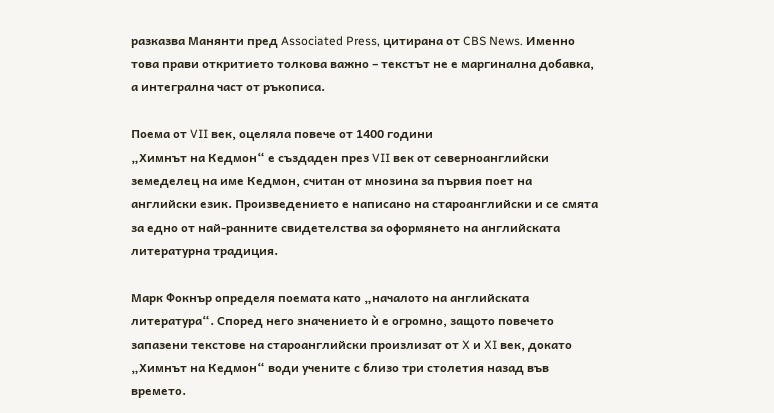разказва Манянти пред Associated Press, цитирана от CBS News. Именно това прави откритието толкова важно – текстът не е маргинална добавка, а интегрална част от ръкописа.

Поема от VII век, оцеляла повече от 1400 години
„Химнът на Кедмон“ е създаден през VII век от северноанглийски земеделец на име Кедмон, считан от мнозина за първия поет на английски език. Произведението е написано на староанглийски и се смята за едно от най-ранните свидетелства за оформянето на английската литературна традиция.

Марк Фокнър определя поемата като „началото на английската литература“. Според него значението ѝ е огромно, защото повечето запазени текстове на староанглийски произлизат от X и XI век, докато „Химнът на Кедмон“ води учените с близо три столетия назад във времето.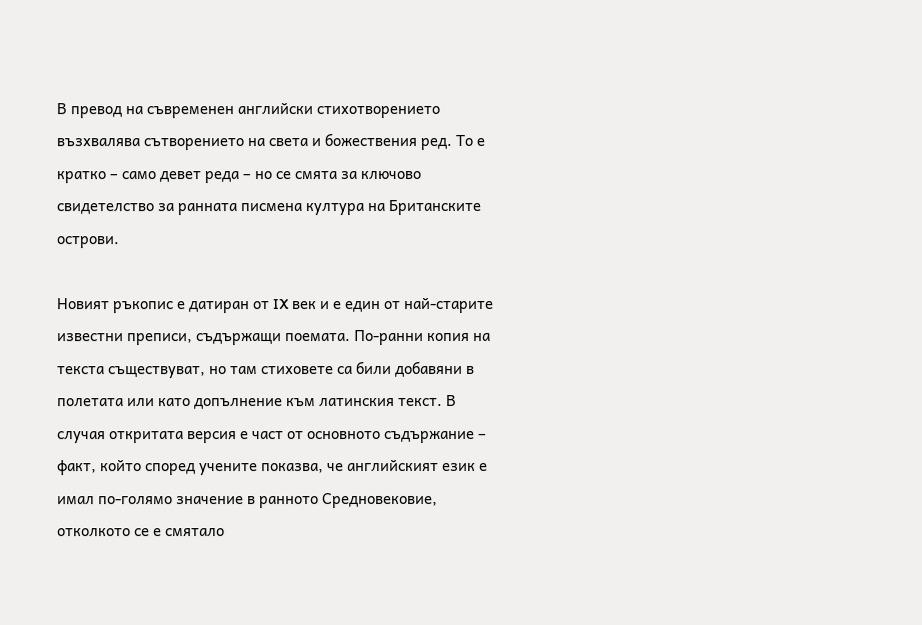В превод на съвременен английски стихотворението възхвалява сътворението на света и божествения ред. То е кратко – само девет реда – но се смята за ключово свидетелство за ранната писмена култура на Британските острови.

Новият ръкопис е датиран от IX век и е един от най-старите известни преписи, съдържащи поемата. По-ранни копия на текста съществуват, но там стиховете са били добавяни в полетата или като допълнение към латинския текст. В случая откритата версия е част от основното съдържание – факт, който според учените показва, че английският език е имал по-голямо значение в ранното Средновековие, отколкото се е смятало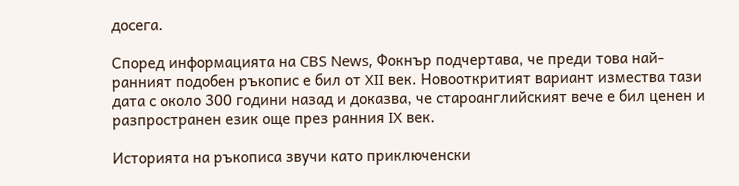досега.

Според информацията на CBS News, Фокнър подчертава, че преди това най-ранният подобен ръкопис е бил от XII век. Новооткритият вариант измества тази дата с около 300 години назад и доказва, че староанглийският вече е бил ценен и разпространен език още през ранния IX век.

Историята на ръкописа звучи като приключенски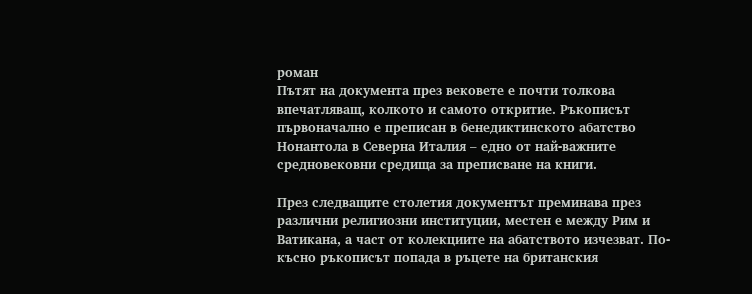роман
Пътят на документа през вековете е почти толкова впечатляващ, колкото и самото откритие. Ръкописът първоначално е преписан в бенедиктинското абатство Нонантола в Северна Италия – едно от най-важните средновековни средища за преписване на книги.

През следващите столетия документът преминава през различни религиозни институции, местен е между Рим и Ватикана, а част от колекциите на абатството изчезват. По-късно ръкописът попада в ръцете на британския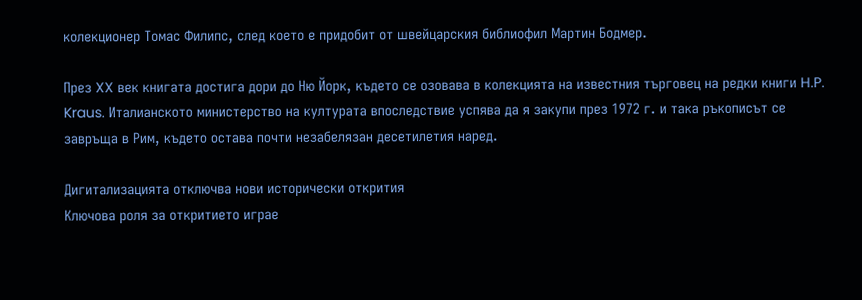колекционер Томас Филипс, след което е придобит от швейцарския библиофил Мартин Бодмер.

През XX век книгата достига дори до Ню Йорк, където се озовава в колекцията на известния търговец на редки книги H.P. Kraus. Италианското министерство на културата впоследствие успява да я закупи през 1972 г. и така ръкописът се завръща в Рим, където остава почти незабелязан десетилетия наред.

Дигитализацията отключва нови исторически открития
Ключова роля за откритието играе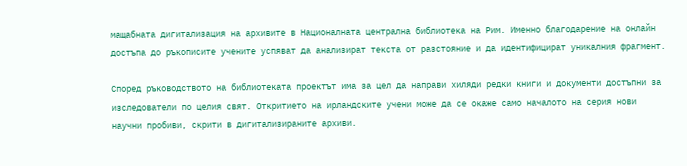мащабната дигитализация на архивите в Националната централна библиотека на Рим. Именно благодарение на онлайн достъпа до ръкописите учените успяват да анализират текста от разстояние и да идентифицират уникалния фрагмент.

Според ръководството на библиотеката проектът има за цел да направи хиляди редки книги и документи достъпни за изследователи по целия свят. Откритието на ирландските учени може да се окаже само началото на серия нови научни пробиви, скрити в дигитализираните архиви.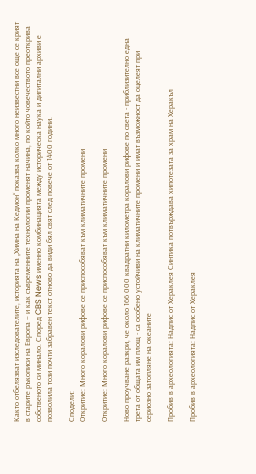Както отбелязват изследователите, историята на „Химна на Кедмон“ показва колко много неизвестни все още се крият в старите ръкописи на Европа – и как съвременните технологии променят начина, по който човечеството преоткрива собственото си минало. Според CBS News именно комбинацията между историческа наука и дигитални архиви е позволила този почти забравен текст отново да види бял свят след повече от 1400 години.

Сподели:
Откритие: Много коралови рифове се приспособяват към климатичните промени

Откритие: Много коралови рифове се приспособяват към климатичните промени

Ново проучване разкри, че около 166 000 квадратни километра коралови рифове по света - приблизително една трета от общата им площ - са особено устойчиви на климатичните промени и имат възможност да оцелеят при сериозно затопляне на океаните

Пробив в археологията: Надпис от Хераклея Синтика потвърждава хипотезата за храм на Херакъл

Пробив в археологията: Надпис от Хераклея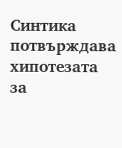Синтика потвърждава хипотезата за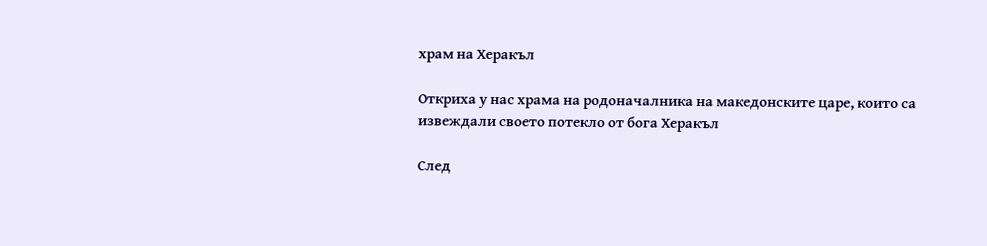храм на Херакъл

Откриха у нас храма на родоначалника на македонските царе, които са извеждали своето потекло от бога Херакъл

След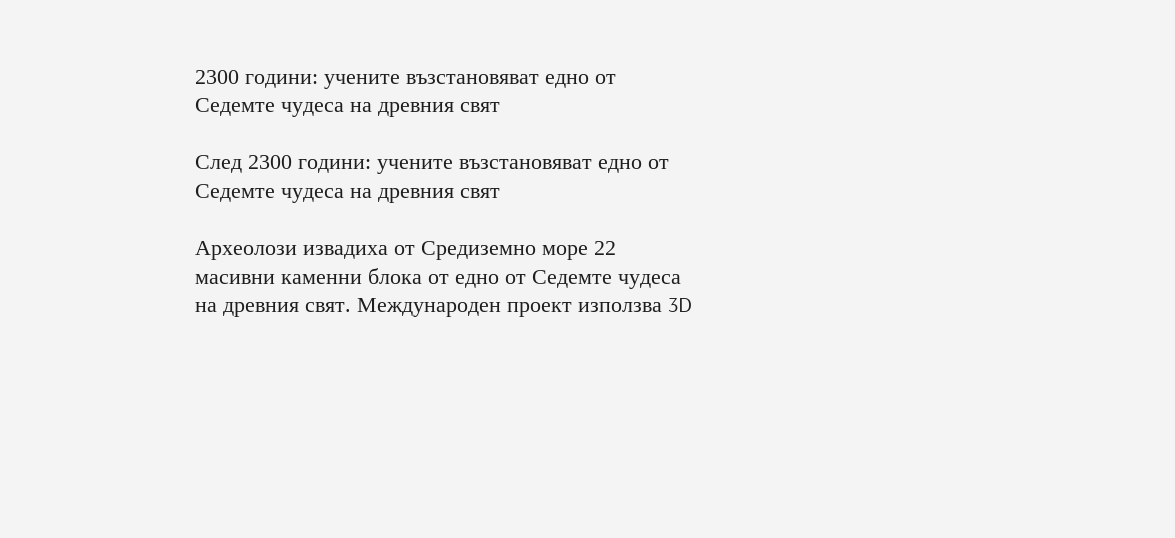2300 години: учените възстановяват едно от Седемте чудеса на древния свят

След 2300 години: учените възстановяват едно от Седемте чудеса на древния свят

Археолози извадиха от Средиземно море 22 масивни каменни блока от едно от Седемте чудеса на древния свят. Международен проект използва 3D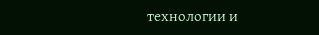технологии и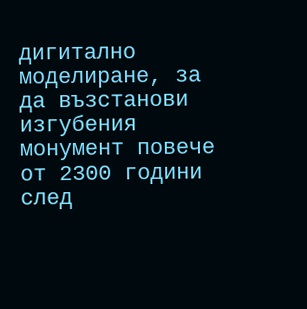дигитално моделиране, за да възстанови изгубения монумент повече от 2300 години след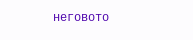неговото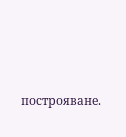построяване.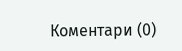Коментари (0)